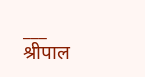___
श्रीपाल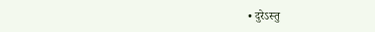• दुरेऽस्तु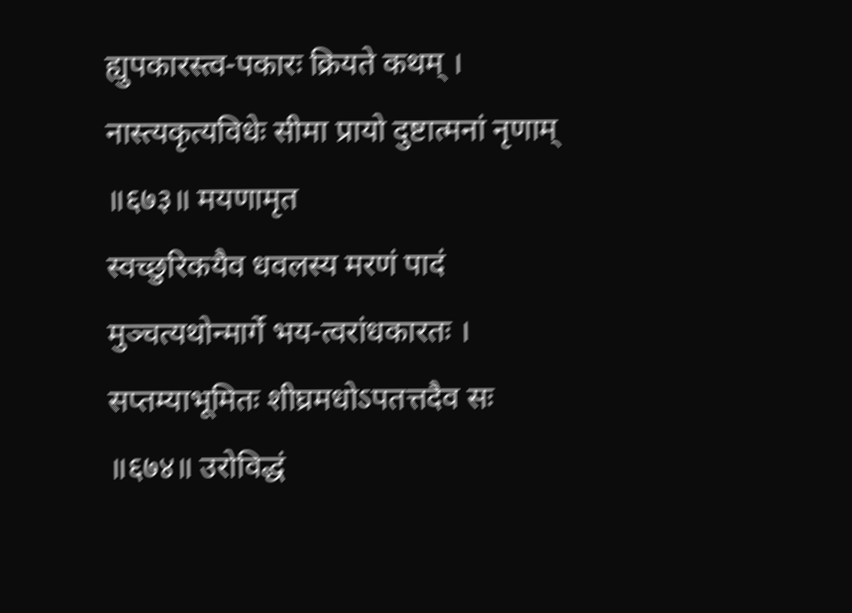ह्युपकारस्त्व-पकारः क्रियते कथम् । नास्त्यकृत्यविधेः सीमा प्रायो दुष्टात्मनां नृणाम् ॥६७३॥ मयणामृत
स्वच्छुरिकयैव धवलस्य मरणं पादं मुञ्चत्यथोन्मार्गे भय-त्वरांधकारतः । सप्तम्याभूमितः शीघ्रमधोऽपतत्तदैव सः ॥६७४॥ उरोविद्धं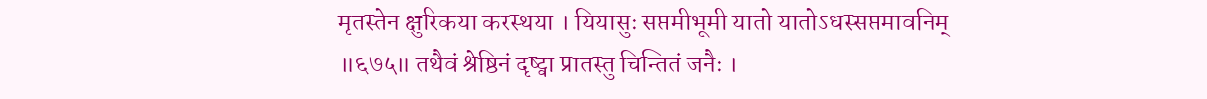मृतस्तेन क्षुरिकया करस्थया । यियासुः सप्तमीभूमी यातो यातोऽधस्सप्तमावनिम् ॥६७५॥ तथैवं श्रेष्ठिनं दृष्ट्वा प्रातस्तु चिन्तितं जनैः ।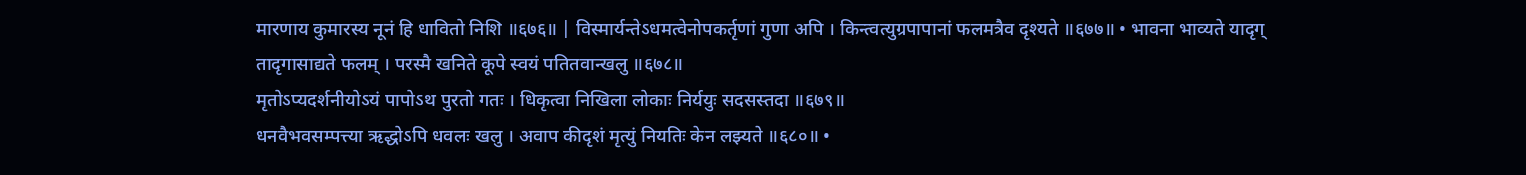मारणाय कुमारस्य नूनं हि धावितो निशि ॥६७६॥ | विस्मार्यन्तेऽधमत्वेनोपकर्तृणां गुणा अपि । किन्त्वत्युग्रपापानां फलमत्रैव दृश्यते ॥६७७॥ • भावना भाव्यते यादृग् तादृगासाद्यते फलम् । परस्मै खनिते कूपे स्वयं पतितवान्खलु ॥६७८॥
मृतोऽप्यदर्शनीयोऽयं पापोऽथ पुरतो गतः । धिकृत्वा निखिला लोकाः निर्ययुः सदसस्तदा ॥६७९॥
धनवैभवसम्पत्त्या ऋद्धोऽपि धवलः खलु । अवाप कीदृशं मृत्युं नियतिः केन लझ्यते ॥६८०॥ •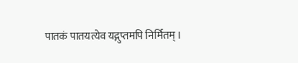पातकं पातयत्येव यद्गुप्तमपि निर्मितम् ।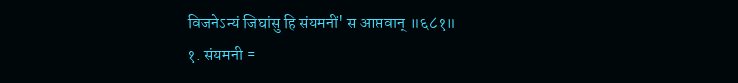विजनेऽन्यं जिघांसु हि संयमनीं' स आप्तवान् ॥६८१॥
१. संयमनी =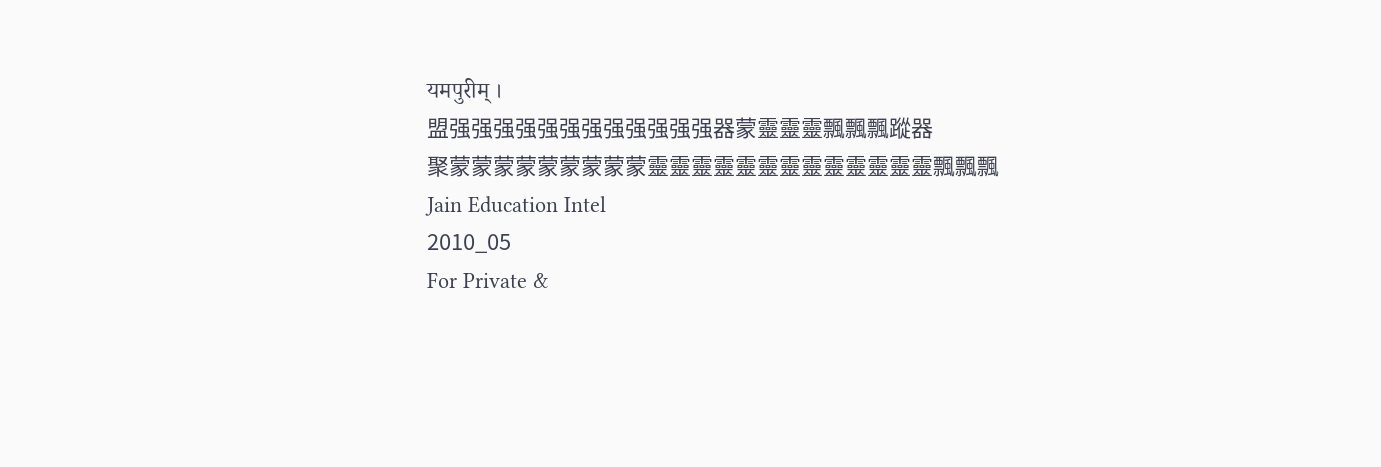यमपुरीम् ।
盟强强强强强强强强强强强强器蒙靈靈靈飄飄飄蹤器
聚蒙蒙蒙蒙蒙蒙蒙蒙蒙靈靈靈靈靈靈靈靈靈靈靈靈靈飄飄飄
Jain Education Intel
2010_05
For Private &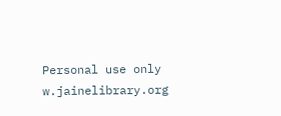Personal use only
w.jainelibrary.org